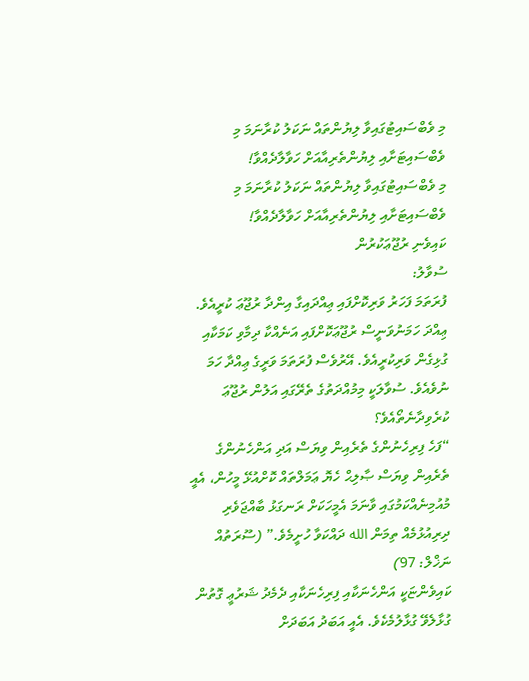މި ވެބްސައިޓުގައިވާ ލިޔުންތައް ނަކަލު ކުރާނަމަ މި ވެބްސައިޓަށާއި ލިޔުންތެރިއާއަށް ހަވާލާދެއްވާ!
މި ވެބްސައިޓުގައިވާ ލިޔުންތައް ނަކަލު ކުރާނަމަ މި ވެބްސައިޓަށާއި ލިޔުންތެރިއާއަށް ހަވާލާދެއްވާ!
ކައިވެނި ރުޖޫޢަކުރުން
ސުވާލު:
ފުރަތަމަ ފަހަރު ވަރިކޮށްފައި ޢިއްދައިގާ އިންދާ ރުޖޫޢަ ކުރީއެވެ. ޢިއްދަ ހަމަނުވަނީސް ރުޖޫޢަކޮށްފައި އަނެއްކާ ދިމާވި ކަމަކާއި ގުޅިގެން ވަރިކުރީއެވެ. އޭރުވެސް ފުރަތަމަ ވަރީގެ ޢިއްދާ ހަމަ ނުވެއެވެ. ސުވާލަކީ މިމުއްދަތުގެ ތެރޭގައި އަލުން ރުޖޫޢަ ކުރެވިދާނެތޯއެވެ؟
“ފަހެ ފިރިހެނުންގެ ތެރެއިން ވިޔަސް އަދި އަންހެނުންގެ ތެރެއިން ވިޔަސް ޞާލިޙް ހެޔޮ ޢަމަލްތައް ކޮށްއުޅޭ މީހުން، އެއީ މުއުމިނެއްކަމުގައި ވާނަމަ އެމީހަކަށް ރަނގަޅު ބާއްޖަވެރި ދިރިއުޅުމެއް ތިމަން الله ދައްކަވާ ހުށީމެވެ.” (ސޫރަތުއް ނަޚްލް: 97)
ކައިވެންޏަކީ އަންހެނަކާއި ފިރިހެނަކާއި ދެމެދު ޝަރުޢީ ގޮތުން ގުޅާލެވޭ ގުޅާލުމެކެވެ. އެއީ އަބަދު އަބަދަށް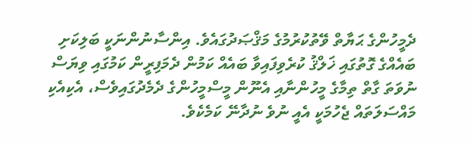ދެމީހުންގެ ޙަޔާތް ވޭތުކުރުމުގެ މަޤްޞަދުގައެވެ. އިންސާނުންނަކީ ބަލިކަށި ބައެއްގެ ގޮތުގައި ޚަލްޤު ކުރެވިފައިވާ ބައެއް ކަމުން ދެމަފިރީން ކަމުގައި ވިޔަސް ނުވަތަ ގާތް ތިމާގެ މީހުންނާއި އެނޫން މީސްމީހުންގެ ދެމެދުގައިވެސް، އެކިއެކި މައްސަލަތައް ޖެހުމަކީ އެއީ ނުވެ ނުދާނޭ ކަމެކެވެ.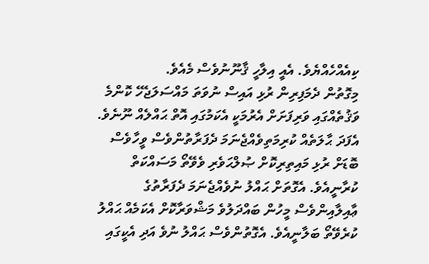ކިއެއްހެއްޔެވެ. އެއީ އިލާހީ ޤާނޫނުވެސް މެއެވެ.
މިގޮތުން ދެމަފިރިން ރުޅި އައިސް ނުވަތަ މައްސަލަޖެހޭ ކޮންމެ ވަޤުތެއްގައި ވަރިފަށަށް އެރުމަކީ އެކަމުގައި އޮތް ޙައްލެއް ނޫނެވެ. އެފަދަ ޙާލަތެއް ކުރިމަތިވެއްޖެނަމަ ދެފަރާތުންވެސް ވީހާވެސް ބޮޑަށް ރުޅި މައިތިރިކޮށް ޞުލްޙަވެރި ވެވޭތޯ މަސައްކަތް ކުރާނީއެވެ. އެގޮތަށް ޙައްލު ނުވެއްޖެނަމަ ދެފަރާތުގެ ޢާއިލާއިންވެސް މީހުން ބައްދަލުވެ މަޝްވަރާކޮށް އެކަމެއް ޙައްލު ކުރެވޭތޯ ބަލާނީއެވެ. އެގޮތުންވެސް ޙައްލު ނުވެ އަދި އެކީގައި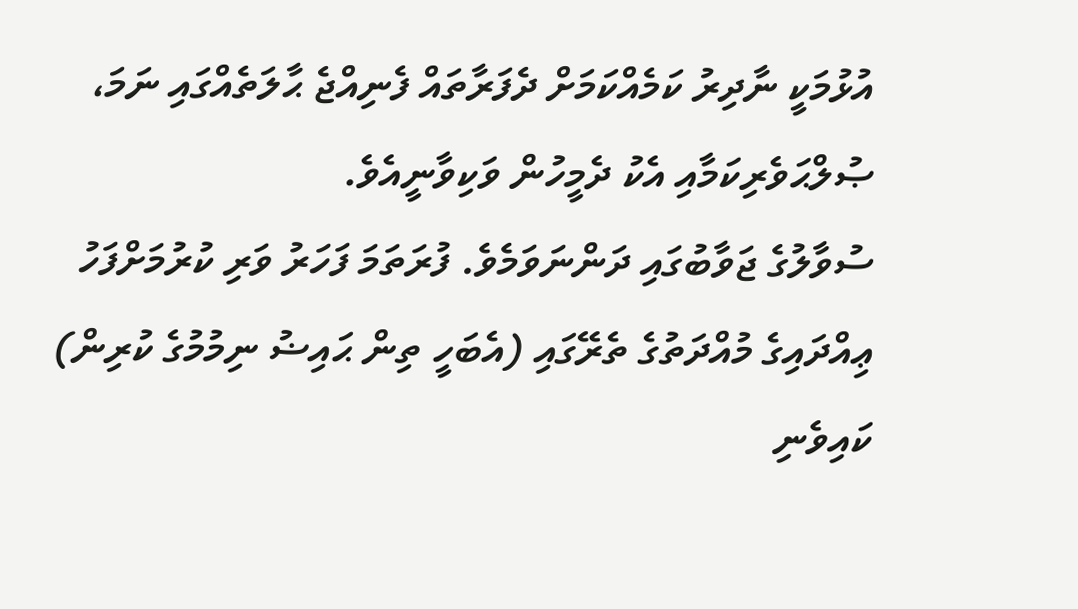އުޅުމަކީ ނާދިރު ކަމެއްކަމަށް ދެފަރާތައް ފެނިއްޖެ ޙާލަތެއްގައި ނަމަ، ޞުލްޙަވެރިކަމާއި އެކު ދެމީހުން ވަކިވާނީއެވެ.
ސުވާލުގެ ޖަވާބުގައި ދަންނަވަމެވެ. ފުރަތަމަ ފަހަރު ވަރި ކުރުމަށްފަހު ޢިއްދައިގެ މުއްދަތުގެ ތެރޭގައި (އެބަހީ ތިން ޙައިޟު ނިމުމުގެ ކުރިން) ކައިވެނި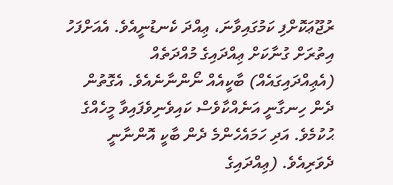ރުޖޫޢަކޮށްފި ކަމުގައިވާނަ، ޢިއްދަ ކެނޑުނީއެވެ. އެއަށްފަހު އިތުރަށް ގުނާކަށް ޢިއްދައިގެ މުއްދަތެއް (އެޢިއްދައިގައެއް) ބާކީއެއް ނޯންނާނެއެވެ. އެގޮތުން ދެން ހިނގާނީ އަނެއްކާވެސް ކައިވެނިވެފައިވާ މީހެއްގެ ޙުކުމެވެ. އަދި ހަމައެހެންމެ ދެން ބާކީ އޮންނާނީ ދެވަރިއެވެ. (ޢިއްދައިގެ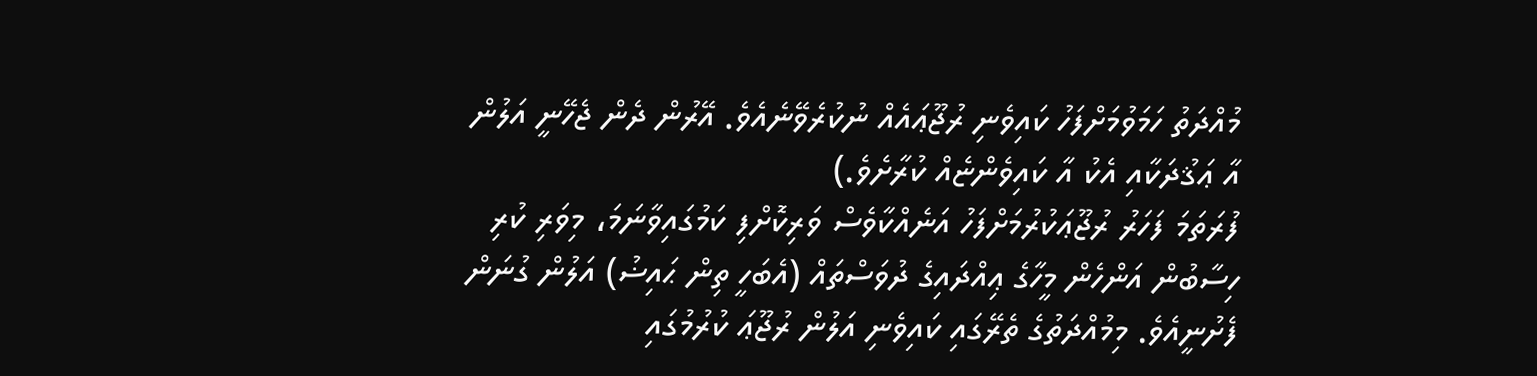މުއްދަތު ހަމަވުމަށްފަހު ކައިވެނި ރުޖޫޢައެއް ނުކުރެވޭނެއެވެ. އޭރުން ދެން ޖެހޭނީ އަލުން އާ ޢަޤުދަކާއި އެކު އާ ކައިވެންޏެއް ކުރާށެވެ.)
ފުރަތަމަ ފަހަރު ރުޖޫޢަކުރުމަށްފަހު އަނެއްކާވެސް ވަރިކޮށްފި ކަމުގައިވާނަމަ، މިވަރި ކުރި ހިސާބުން އަންހެން މީހާގެ ޢިއްދައިގެ ދުވަސްތައް (އެބަހީ ތިން ޙައިޟު) އަލުން ގުނަން ފެށުނީއެވެ. މިމުއްދަތުގެ ތެރޭގައި ކައިވެނި އަލުން ރުޖޫޢަ ކުރުމުގައި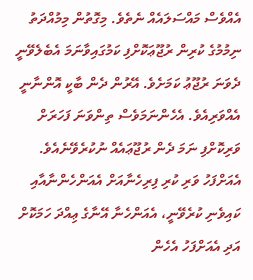އެއްވެސް މައްސަލައެއް ނެތެވެ. މިގޮތުން މިމުއްދަތު ނިމުމުގެ ކުރިން ރުޖޫޢަކޮށްފި ކަމުގައިވާނަމަ އެބެލެވޭނީ ދެވަނަ ރުޖޫޢު ކަމަށެވެ. އޭރުން ދެން ބާކީ އޮންނާނީ އެއްވަރިއެވެ. އެހެންނަމަވެސް ތިންވަނަ ފަހަރަށް ވަރިކޮށްފި ނަމަ ދެން ރުޖޫޢައެއް ނުކުރެވޭނެއެވެ. އެއަށްފަހު ވަރި ކުރި ފިރިހެނާއަށް އެއަންހެންނާއާއި ކައިވެނި ކުރެވޭނީ، އެއަންހެނާ އޭނާގެ ޢިއްދަ ހަމަކޮށް އަދި އެއަށްފަހު އެހެން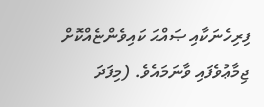ފިރިހެނަކާއި ޞައްޙަ ކައިވެންޏެއްކޮށް ޖިމާޢުވެފައި ވާނަމައެވެ. (މިފަދަ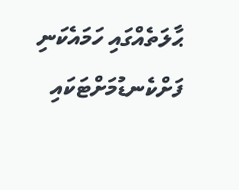ޙާލަތެއްގައި ހަމައެކަނި ފަށްކެނޑުމަށްޓަކައި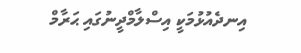އިނދެއުޅުމަކީ އިސްލާމްދީނުގައި ޙަރާމް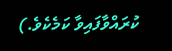ކުރައްވާފައިވާ ކަމެކެވެ.)